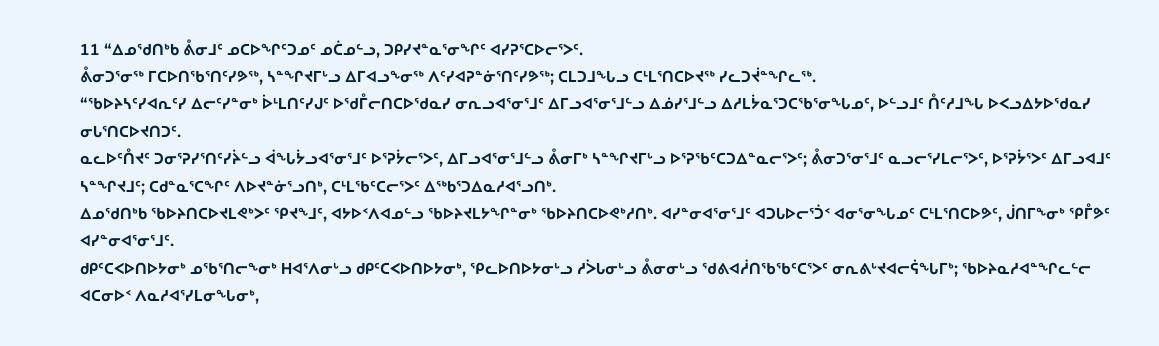11 “ᐃᓄᖁᑎᒃᑲ ᕔᓂᒧᑦ ᓄᑕᐅᖏᑦᑐᓄᑦ ᓄᑖᓄᓪᓗ, ᑐᑭᓯᔪᓐᓇᕐᓂᖏᑦ ᐊᓯᕈᕐᑕᐅᓕᕐᐳᑦ.
ᕔᓂᑐᕐᓂᖅ ᒥᑕᐅᑎᖃᕐᑎᑦᓯᕗᖅ, ᓴᓐᖏᔪᒥᒡᓗ ᐃᒥᐊᓗᖕᓂᖅ ᐱᑦᓯᐊᕈᓐᓃᕐᑎᑦᓯᕗᖅ; ᑕᒪᑐᒧᖓᓗ ᑕᒻᒪᕐᑎᑕᐅᔪᖅ ᓯᓚᑐᔫᓐᖏᓚᖅ.
“ᖃᐅᔨᓴᑦᓯᐊᕆᑦᓯ ᐃᓕᑦᓯᓐᓂᒃ ᐆᒻᒪᑎᑦᓯᒍᑦ ᐅᖁᒤᓕᑎᑕᐅᖁᓇᓯ ᓂᕆᓗᐊᕐᓂᕐᒧᑦ ᐃᒥᓗᐊᕐᓂᕐᒧᓪᓗ ᐃᓅᓯᕐᒧᓪᓗ ᐃᓱᒪᔮᓇᕐᑐᑕᖃᕐᓂᖓᓄᑦ, ᐅᓪᓗᒧᑦ ᑍᑦᓱᒧᖓ ᐅᐸᓗᐃᔭᐅᖁᓇᓯ ᓂᒐᕐᑎᑕᐅᔪᑎᑐᑦ.
ᓇᓚᐅᑦᑍᔪᑦ ᑐᓂᕐᕈᓯᕐᑎᑦᓯᔩᓪᓗ ᐋᖓᔮᓗᐊᕐᓂᕐᒧᑦ ᐅᕐᕈᔮᓕᕐᐳᑦ, ᐃᒥᓗᐊᕐᓂᕐᒧᓪᓗ ᕔᓂᒥᒃ ᓴᓐᖏᔪᒥᒡᓗ ᐅᕐᕈᖃᑦᑕᑐᐃᓐᓇᓕᕐᐳᑦ; ᕔᓂᑐᕐᓂᕐᒧᑦ ᓇᓗᓕᕐᓯᒪᓕᕐᐳᑦ, ᐅᕐᕈᔮᕐᐳᑦ ᐃᒥᓗᐊᒧᑦ ᓴᓐᖏᔪᒧᑦ; ᑕᑯᓐᓇᕐᑕᖏᑦ ᐱᐅᔪᓐᓃᕐᓗᑎᒃ, ᑕᒻᒪᖃᑦᑕᓕᕐᐳᑦ ᐃᖅᑲᕐᑐᐃᓇᓱᐊᕐᓗᑎᒃ.
ᐃᓄᖁᑎᒃᑲ ᖃᐅᔨᑎᑕᐅᔪᒪᕙᒃᐳᑦ ᕿᔪᖕᒧᑦ, ᐊᔭᐅᑉᐱᐊᓄᓪᓗ ᖃᐅᔨᔪᒪᔭᖏᓐᓂᒃ ᖃᐅᔨᑎᑕᐅᕙᒃᓱᑎᒃ. ᐊᓯᓐᓂᐊᕐᓂᕐᒧᑦ ᐊᑐᒐᐅᓕᕐᑑᑉ ᐊᓂᕐᓂᖓᓄᑦ ᑕᒻᒪᕐᑎᑕᐅᕗᑦ, ᒎᑎᒥᖕᓂᒃ ᕿᒤᕗᑦ ᐊᓯᓐᓂᐊᕐᓂᕐᒧᑦ.
ᑯᑭᑦᑕᐸᐅᑎᐅᔭᓂᒃ ᓄᖃᕐᑎᓕᖕᓂᒃ ᕼᐊᕐᐱᓂᒡᓗ ᑯᑭᑦᑕᐸᐅᑎᐅᔭᓂᒃ, ᕿᓚᐅᑎᐅᔭᓂᒡᓗ ᓱᐴᒐᓂᒡᓗ ᕔᓂᓂᒡᓗ ᖁᕕᐊᓲᑎᖃᖃᑦᑕᕐᐳᑦ ᓂᕆᕕᒡᔪᐊᓕᕌᖓᒥᒃ; ᖃᐅᔨᓇᓱᐊᓐᖏᓚᓪᓕ ᐊᑕᓂᐅᑉ ᐱᓇᓱᐊᕐᓯᒪᓂᖓᓂᒃ,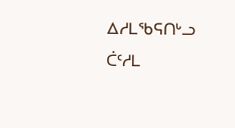ᐃᓱᒪᖃᕋᑎᒡᓗ ᑖᑦᓱᒪ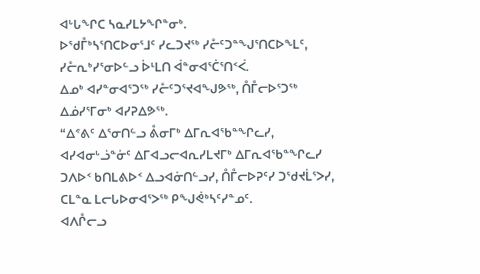ᐊᒡᒐᖏᑕ ᓴᓇᓯᒪᔭᖏᓐᓂᒃ.
ᐅᖁᒤᒃᓴᕐᑎᑕᐅᓂᕐᒧᑦ ᓯᓚᑐᔪᖅ ᓯᓔᑦᑐᓐᖑᕐᑎᑕᐅᖕᒪᑦ, ᓯᓔᕆᒃᓯᕐᓂᐅᓪᓗ ᐆᒻᒪᑎ ᐋᓐᓂᐊᕐᑖᕐᑎᑉᐹ.
ᐃᓄᒃ ᐊᓯᓐᓂᐊᕐᑐᖅ ᓯᓔᑦᑐᕐᔪᐊᖑᕗᖅ, ᑍᒤᓕᐅᕐᑐᖅ ᐃᓅᓯᕐᒥᓂᒃ ᐊᓯᕈᐃᕗᖅ.
“ᐃᕝᕕᑦ ᐃᕐᓂᑎᓪᓗ ᕔᓂᒥᒃ ᐃᒥᕆᐊᖃᓐᖏᓚᓯ, ᐊᓯᐊᓂᒡᓘᓐᓃᑦ ᐃᒥᐊᓗᓕᐊᕆᓯᒪᔪᒥᒃ ᐃᒥᕆᐊᖃᓐᖏᓚᓯ ᑐᐱᐅᑉ ᑲᑎᒪᕕᐅᑉ ᐃᓗᐊᓃᑎᓪᓗᓯ, ᑍᒤᓕᐅᕈᑦᓯ ᑐᖁᔪᒫᕐᐳᓯ, ᑕᒪᓐᓇ ᒪᓕᒐᐅᓂᐊᕐᐳᖅ ᑭᖑᕚᒃᓴᑦᓯᓐᓄᑦ.
ᐊᐱᒊᓕᓗ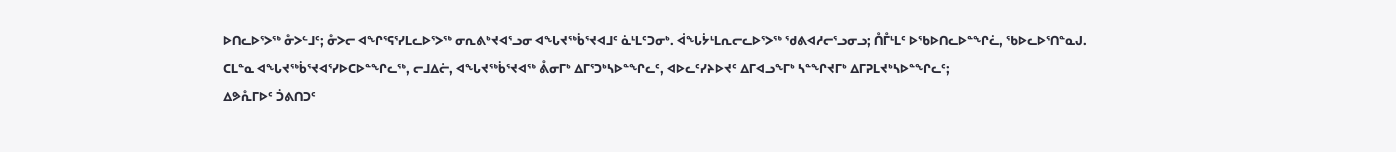ᐅᑎᓚᐅᕐᐳᖅ ᓁᐳᓪᒧᑦ; ᓁᐳᓕ ᐊᖏᕐᕋᕐᓯᒪᓚᐅᕐᐳᖅ ᓂᕆᕕᒃᔪᐊᕐᓗᓂ ᐊᖓᔪᖅᑳᕐᔪᐊᒧᑦ ᓈᒻᒪᑦᑐᓂᒃ. ᐋᖓᔮᒻᒪᕆᓕᓚᐅᕐᐳᖅ ᖁᕕᐊᓱᓕᕐᓗᓂᓗ; ᑍᒤᒻᒪᑦ ᐅᖃᐅᑎᓚᐅᓐᖏᓛ, ᖃᐅᓚᐅᕐᑎᓐᓇᒍ.
ᑕᒪᓐᓇ ᐊᖓᔪᖅᑳᕐᔪᐊᕐᓯᐅᑕᐅᓐᖏᓚᖅ, ᓕᒧᐃᓖ, ᐊᖓᔪᖅᑳᕐᔪᐊᖅ ᕔᓂᒥᒃ ᐃᒥᕐᑐᒃᓴᐅᓐᖏᓚᑦ, ᐊᐅᓚᑦᓯᔨᐅᔪᑦ ᐃᒥᐊᓗᖕᒥᒃ ᓴᓐᖏᔪᒥᒃ ᐃᒥᕈᒪᔪᒃᓴᐅᓐᖏᓚᑦ;
ᐃᕗᕅᒥᐅᑦ ᑑᕕᑎᑐᑦ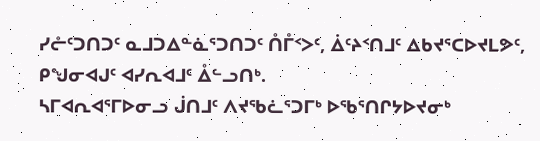ᓯᓔᑦᑐᑎᑐᑦ ᓇᒧᑐᐃᓐᓈᕐᑐᑎᑐᑦ ᑍᒤᑉᐳᑦ, ᐄᑦᔨᑉᑎᒧᑦ ᐃᑲᔪᕐᑕᐅᔪᒪᕗᑦ, ᑭᖑᓂᐊᒍᑦ ᐊᓯᕆᐊᒧᑦ ᐂᓪᓗᑎᒃ.
ᓴᒥᐊᕆᐊᕐᒥᐅᓂᓗ ᒎᑎᒧᑦ ᐱᔪᖃᓛᕐᑐᒥᒃ ᐅᖃᕐᑎᒋᔭᐅᔪᓂᒃ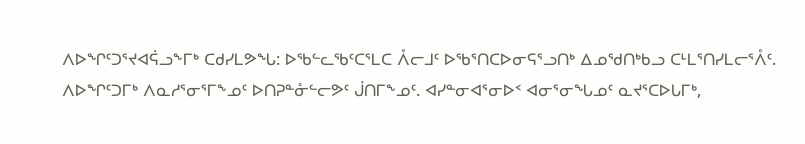ᐱᐅᖏᑦᑐᕐᔪᐊᕌᓗᖕᒥᒃ ᑕᑯᓯᒪᕗᖓ: ᐅᖃᓪᓚᖃᑦᑕᕐᒪᑕ ᐰᓕᒧᑦ ᐅᖃᕐᑎᑕᐅᓂᕋᕐᓗᑎᒃ ᐃᓄᖁᑎᒃᑲᓗ ᑕᒻᒪᕐᑎᓯᒪᓕᕐᐰᑦ.
ᐱᐅᖏᑦᑐᒥᒃ ᐱᓇᓱᕐᓂᕐᒥᖕᓄᑦ ᐅᑎᕈᓐᓁᓪᓕᕗᑦ ᒎᑎᒥᖕᓄᑦ. ᐊᓯᓐᓂᐊᕐᓂᐅᑉ ᐊᓂᕐᓂᖓᓄᑦ ᓇᔪᕐᑕᐅᒐᒥᒃ,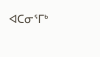ᐊᑕᓂᕐᒥᒃ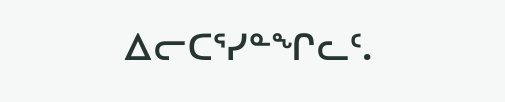ᐃᓕᑕᕐᓯᓐᖏᓚᑦ.